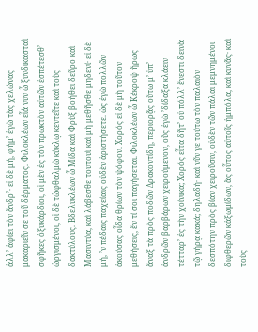ἀλλʼ ἀφίει τὸν ἄνδρʼ· εἰ δὲ μή, φήμʼ ἐγὼ τὰς χελώνας μακαριεῖν σε τοῦ δέρματος. Φιλοκλέων εἶά νυν ὦ ξυνδικασταὶ σφῆκες ὀξυκάρδιοι, οἱ μὲν ἐς τὸν πρωκτὸν αὐτῶν ἐσπέτεσθʼ ὠργισμένοι, οἱ δὲ τὠφθαλμὼ κύκλῳ κεντεῖτε καὶ τοὺς δακτύλους. Βδελυκλέων ὦ Μίδα καὶ Φρὺξ βοήθει δεῦρο καὶ Μασιντύα, καὶ λάβεσθε τουτουὶ καὶ μὴ μεθῆσθε μηδενί· εἰ δὲ μή, ʼν πέδαις παχείαις οὐδὲν ἀριστήσετε. ὡς ἐγὼ πολλῶν ἀκούσας οἶδα θρίων τὸν ψόφον. Χορός εἰ δὲ μὴ τοῦτον μεθήσεις, ἔν τί σοι παγήσεται. Φιλοκλέων ὦ Κέκροψ ἥρως ἄναξ τὰ πρὸς ποδῶν Δρακοντίδη, περιορᾷς οὕτω μʼ ὑπʼ ἀνδρῶν βαρβάρων χειρούμενον, οὓς ἐγὼ ʼδίδαξα κλάειν τέτταρʼ ἐς τὴν χοίνικα; Χορός εἶτα δῆτʼ οὐ πόλλʼ ἔνεστι δεινὰ τῷ γήρᾳ κακά; δηλαδή· καὶ νῦν γε τούτω τὸν παλαιὸν δεσπότην πρὸς βίαν χειροῦσιν, οὐδὲν τῶν πάλαι μεμνημένοι διφθερῶν κἀξωμίδων, ἃς οὗτος αὐτοῖς ἠμπόλα, καὶ κυνᾶς· καὶ τοὺς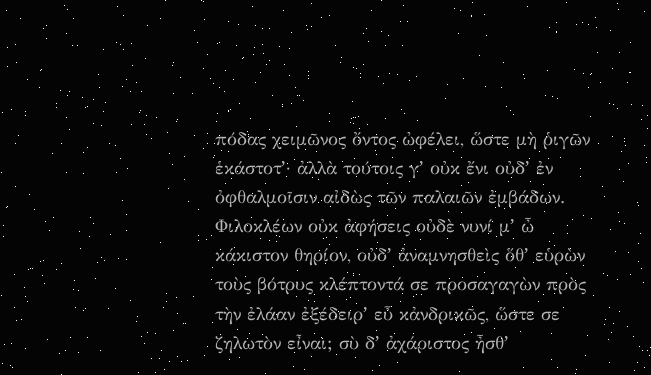πόδας χειμῶνος ὄντος ὠφέλει, ὥστε μὴ ῥιγῶν ἑκάστοτʼ· ἀλλὰ τούτοις γʼ οὐκ ἔνι οὐδʼ ἐν ὀφθαλμοῖσιν αἰδὼς τῶν παλαιῶν ἐμβάδων. Φιλοκλέων οὐκ ἀφήσεις οὐδὲ νυνί μʼ ὦ κάκιστον θηρίον, οὐδʼ ἀναμνησθεὶς ὅθʼ εὑρὼν τοὺς βότρυς κλέπτοντά σε προσαγαγὼν πρὸς τὴν ἐλάαν ἐξέδειρʼ εὖ κἀνδρικῶς, ὥστε σε ζηλωτὸν εἶναι; σὺ δʼ ἀχάριστος ἦσθʼ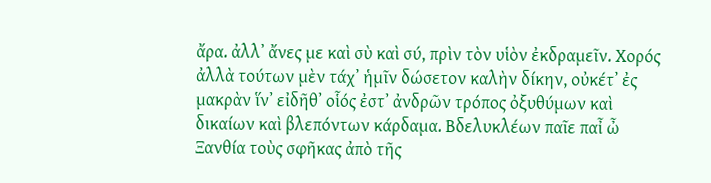ἄρα. ἀλλʼ ἄνες με καὶ σὺ καὶ σύ, πρὶν τὸν υἱὸν ἐκδραμεῖν. Χορός ἀλλὰ τούτων μὲν τάχʼ ἡμῖν δώσετον καλὴν δίκην, οὐκέτʼ ἐς μακρὰν ἵνʼ εἰδῆθʼ οἷός ἐστʼ ἀνδρῶν τρόπος ὀξυθύμων καὶ δικαίων καὶ βλεπόντων κάρδαμα. Βδελυκλέων παῖε παἶ ὦ Ξανθία τοὺς σφῆκας ἀπὸ τῆς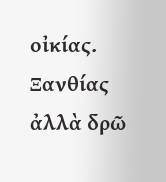οἰκίας. Ξανθίας ἀλλὰ δρῶ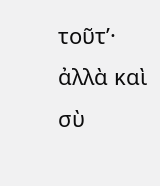τοῦτʼ· ἀλλὰ καὶ σὺ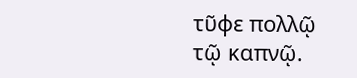τῦφε πολλῷ τῷ καπνῷ.